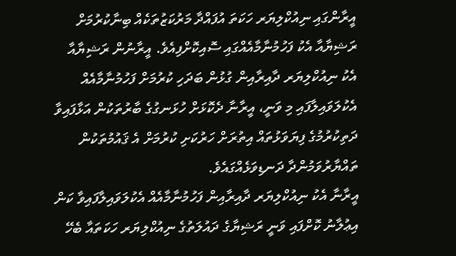އީރާންގައި ނިއުކްލިޔަރ ހަކަތަ އުފައްދާ މަރުކަޒުތަކެއް ބިނާކުރުމަށް ރަޝިޔާއާ އެކު ފަހުމުނާމާއެއްގައި ސޮއިކޮށްފިއެވެ. އީރާނުން ރަޝިޔާއާ އެކު ނިއުކްލިޔަރ ދާއިރާއިން ގުޅުން ބަދަހި ކުރުމަށް ފަހުމުނާމާއެއް އެކުލަވައިލާފައި މި ވަނީ، އީރާނާ ދެކޮޅަށް ހުޅަނގުގެ ބާރުތަކުން އަޅާފައިވާ ދަތިކުރުމުގެ ފިޔަވަޅުތައް އިތުރަށް ހަރުކަށި ކުރުމަށް އެ ޤައުމުތަކުން ތައްޔާރުވަމުންދާ ދަނޑިވަޅެއްގައެވެ.
އީރާނާ އެކު ނިއުކްލިޔަރ ދާއިރާއިން ފަހުމުނާމާއެއް އެކުލަވައިލާފައިވާ ކަން އިޢުލާނު ކޮށްފައި ވަނީ ރަޝިޔާގެ ދައުލަތުގެ ނިއުކްލިޔަރ ހަކަތައާ ބެހޭ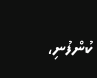ކުންފުނި،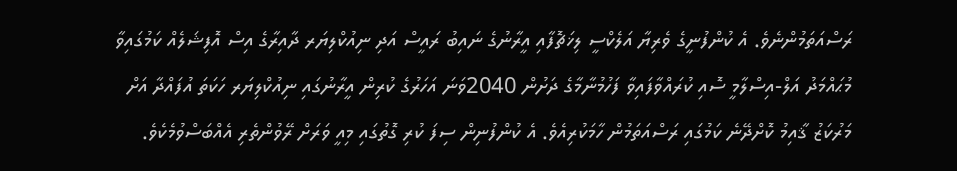ރަސްއަތަމުންނެވެ. އެ ކުންފުނީގެ ވެރިޔާ އަލެކްސީ ލިޚަޗޮފާއި އީރާނުގެ ނައިބު ރައީސް އަދި ނިއުކްލިޔަރ ދާއިރާގެ އިސް އޮފިޝަލެއް ކަމުގައިވާ މުޙައްމަދު އަލް-އިސްލާމީ ސޮއި ކުރައްވާފައިވާ ފަހުމުނާމާގެ ދަށުން 2040ވަނަ އަހަރުގެ ކުރިން އީރާނުގައި ނިއުކްލިޔަރ ހަކަތަ އުފައްދާ އަށް މަރުކަޒު ޤާއިމު ކޮށްދޭނެ ކަމުގައި ރަސްއަތަމުން ހާމަކުރިއެވެ. އެ ކުންފުނިން ސިފަ ކުރި ގޮތުގައި މިއީ ވަރަށް ރޭވުންތެރި އެއްބަސްވުމެކެވެ.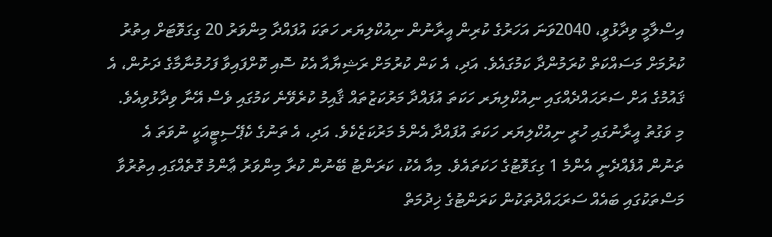އިސްލާމީ ވިދާޅުވީ، 2040ވަނަ އަހަރުގެ ކުރިން އީރާނުން ނިއުކްލިޔަރ ހަތަކަ އުފައްދާ މިންވަރު 20 ގިގަވޮޓަށް އިތުރު ކުރުމަށް މަސައްކަތް ކުރަމުންދާ ކަމުގައެވެ. އަދި، އެ ކަން ކުރުމަށް ރަޝިޔާއާ އެކު ސޮއި ކޮށްފައިވާ ފަހުމުނާމާގެ ދަށުން، އެ ޤައުމުގެ އަށް ސަރަޙައްދެއްގައި ނިއުކްލިޔަރ ހަކަތަ އުފައްދާ މަރުކަޒުތައް ޤާއިމު ކުރެވޭނެ ކަމުގައި ވެސް އޭނާ ވިދާޅުވިއެވެ.
މި ވަގުތު އީރާނުގައި ހުރީ ނިއުކްލިޔަރ ހަކަތަ އުފައްދާ އެންމެ މަރުކަޒެކެވެ. އަދި، އެ ތަނުގެ ކެޕޭސިޓީއަކީ ނުވަތަ އެ ތަނުން އުފެއްދެނީ އެންމެ 1 ގިގަވޮޓުގެ ހަކަތައެވެ. މިއާ އެކު، ކަރަންޓު ބޭނުން ކުރާ މިންވަރު ޢާންމު ގޮތެއްގައި އިތުރުވާ މަސްތަކުގައި ބައެއް ސަރަޙައްދުތަކުން ކަރަންޓުގެ ޚިދުމަތް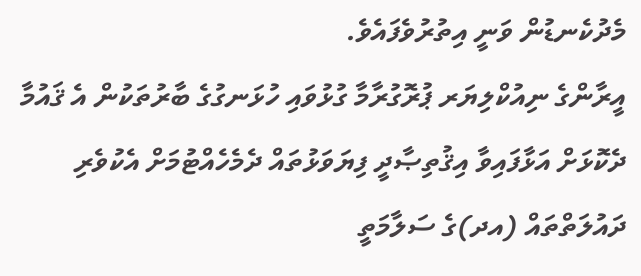މެދުކެނޑުން ވަނީ އިތުރުވެފައެވެ.
އީރާންގެ ނިއުކްލިޔަރ ޕުރޮގުރާމާ ގުޅުވައި ހުޅަނގުގެ ބާރުތަކުން އެ ޤައުމާ ދެކޮޅަށް އަޅާފައިވާ އިޤުތިޞާދީ ފިޔަވަޅުތައް ދެމެހެއްޓުމަށް އެކުވެރި ދައުލަތްތައް (އދ)ގެ ސަލާމަތީ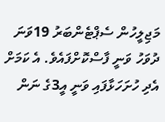މަޖިލީހުން ސެޕްޓެންބަރު 19ވަނަ ދުވަހު ވަނީ ފާސްކޮށްފައެވެ. އެ ކަމަށް އެދި ހުށަހަޅާފައި ވަނީ އީ3ގެ ނަން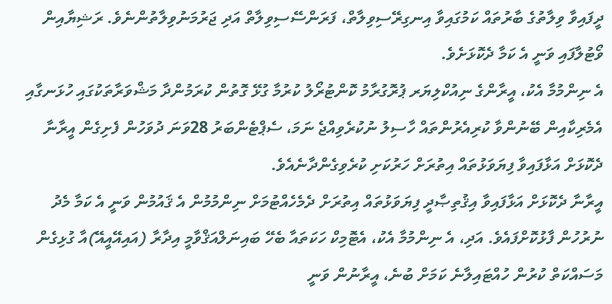ދީފައިވާ ވިލާތުގެ ބާރުތައް ކަމުގައިވާ އިނގިރޭސިވިލާތް، ފަރަންސޭސިވިލާތް އަދި ޖަރުމަނުވިލާތުންނެވެ. ރަޝިޔާއިން ވޯޓުލާފައި ވަނީ އެ ކަމާ ދެކޮޅަށެވެ.
އެ ނިންމުމާ އެކު، އީރާންގެ ނިއުކްލިޔަރ ޕުރޮގުރާމު ކޮންޓުރޯލު ކުރުމާ ގުޅޭ ގޮތުން ކުރަމުންދާ މަޝްވަރާތަކުގައި ހުޅަނގާއި އެމެރިކާއިން ބޭނުންވާ ކުރިއެރުންތައް ހާސިލު ނުކުރެވިއްޖެ ނަމަ، ސެޕްޓެންބަރު 28ވަނަ ދުވަހުން ފެށިގެން އީރާނާ ދެކޮޅަށް އަޅާފައިވާ ފިޔަވަޅުތައް އިތުރަށް ހަރުކަށި ކުރެވިގެންދާނެއެވެ.
އީރާނާ ދެކޮޅަށް އަޅާފައިވާ އިޤުތިޞާދީ ފިޔަވަޅުތައް އިތުރަށް ދެމެހެއްޓުމަށް ނިންމުމުން އެ ޤައުމުން ވަނީ އެ ކަމާ މެދު ނުރުހުން ފާޅުކޮށްފައެވެ. އަދި، އެ ނިންމުމާ އެކު، އެޓޮމިކް ހަކަތައާ ބެހޭ ބައިނަލްއަޤްވާމީ އިދާރާ (އައިއޭއީއޭ)އާ ގުޅިގެން މަސައްކަތް ކުރުން ހުއްޓައިލާނެ ކަމަށް ބުނެ، އީރާނުން ވަނީ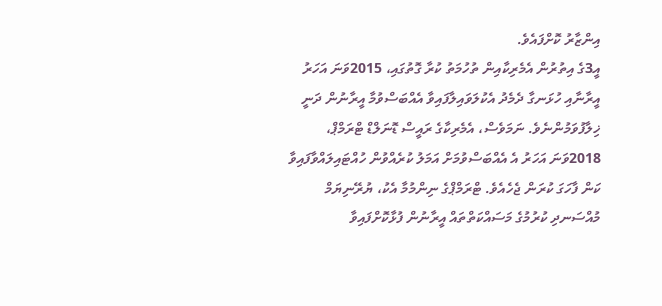އިންޒާރު ކޮށްފައެވެ.
އީ3ގެ އިތުރުން އެމެރިކާއިން ތުހުމަތު ކުރާ ގޮތުގައި، 2015ވަނަ އަހަރު އީރާނާއި ހުޅަނގާ ދެމެދު އެކުލަވައިލާފައިވާ އެއްބަސްވުމާ އީރާނުން ދަނީ ޚިލާފުވަމުންނެވެ. ނަމަވެސް، އެމެރިކާގެ ރައީސް ޑޮނަލްޑް ޓްރަމްޕް، 2018ވަނަ އަހަރު އެ އެއްބަސްވުމަށް އަމަލު ކުރެއްވުން ހުއްޓައިލައްވާފައިވާ ކަން ފާހަގަ ކުރަން ޖެހެއެވެ. ޓްރަމްޕްގެ ނިންމުމާ އެކު، ޔުރޭނިޔަމް މުއްސަނދި ކުރުމުގެ މަސައްކަތްތައް އީރާނުން ފުޅާކޮށްފައިވާ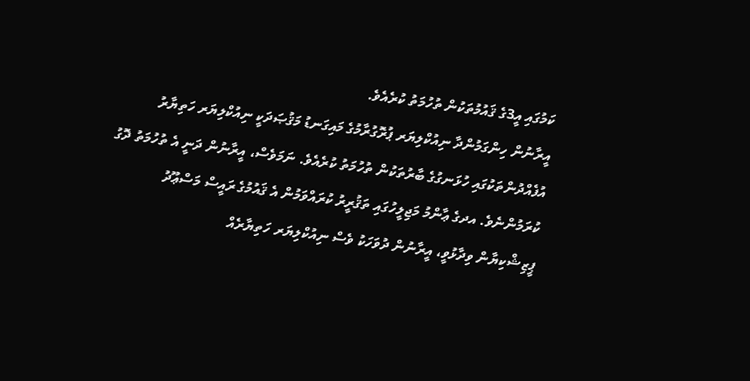ކަމުގައި އީ3ގެ ޤައުމުތަކުން ތުހުމަތު ކުރެއެވެ.
އީރާނުން ހިންގަމުންދާ ނިއުކްލިޔަރ ޕުރޮގުރާމުގެ މައިގަނޑު މަޤުޞަދަކީ ނިއުކްލިޔަރ ހަތިޔާރު އުފެއްދުންތަކުގައި ހުޅަނގުގެ ބާރުތަކުން ތުހުމަތު ކުރެއެވެ. ނަމަވެސް، އީރާނުން ދަނީ އެ ތުހުމަތު ދޮގު ކުރަމުންނެވެ. އދގެ ޢާންމު މަޖިލީހުގައި ތަޤުރީރު ކުރައްވަމުން އެ ޤައުމުގެ ރައީސް މަސްޢޫދު ޕީޒިޝްކިޔާން ވިދާޅުވީ، އީރާނުން ދުވަހަކު ވެސް ނިއުކްލިޔަރ ހަތިޔާރެއް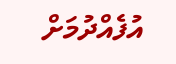އުފެއްދުމަށް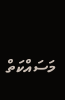މަސައްކަތް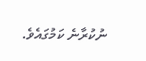ނުކުރާނެ ކަމުގައެވެ.